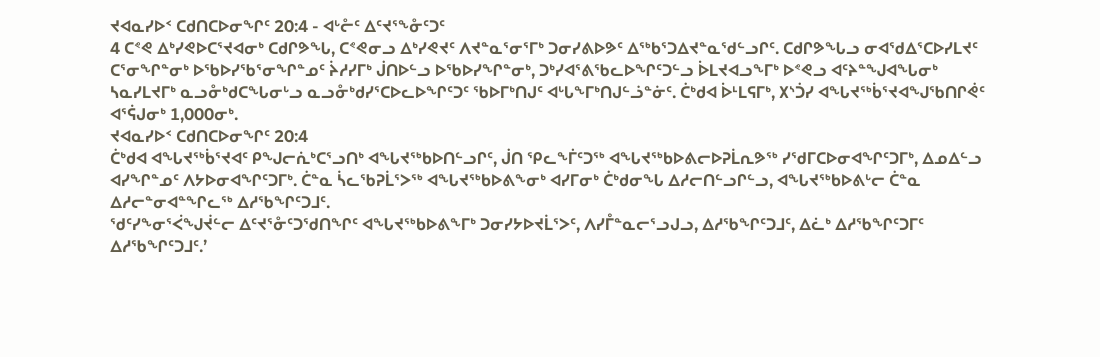ᔪᐊᓇᓯᐅᑉ ᑕᑯᑎᑕᐅᓂᖏᑦ 20:4 - ᐊᒡᓔᑦ ᐃᑦᔪᕐᖕᓁᑦᑐᑦ
4 ᑕᕝᕙ ᐃᒃᓯᕙᐅᑕᕐᔪᐊᓂᒃ ᑕᑯᒋᕗᖓ, ᑕᕝᕙᓂᓗ ᐃᒃᓯᕙᔪᑦ ᐱᔪᓐᓇᕐᓂᕐᒥᒃ ᑐᓂᓯᕕᐅᕗᑦ ᐃᖅᑲᕐᑐᐃᔪᓐᓇᖁᓪᓗᒋᑦ. ᑕᑯᒋᕗᖓᓗ ᓂᐊᖁᐃᕐᑕᐅᓯᒪᔪᑦ ᑕᕐᓂᖏᓐᓂᒃ ᐅᖃᐅᓯᖃᕐᓂᖏᓐᓄᑦ ᔩᓱᓯᒥᒃ ᒎᑎᐅᓪᓗ ᐅᖃᐅᓯᖏᓐᓂᒃ, ᑐᒃᓯᐊᕐᕕᖃᓚᐅᖏᑦᑐᓪᓗ ᐆᒪᔪᐊᓗᖕᒥᒃ ᐅᕝᕙᓗ ᐊᑦᔨᓐᖑᐊᖓᓂᒃ ᓴᓇᓯᒪᔪᒥᒃ ᓇᓗᓁᒃᑯᑕᖓᓂᒡᓗ ᓇᓗᓁᒃᑯᓯᕐᑕᐅᓚᐅᖏᑦᑐᑦ ᖃᐅᒥᒃᑎᒍᑦ ᐊᒡᒐᖕᒥᒃᑎᒍᓪᓘᓐᓃᑦ. ᑖᒃᑯᐊ ᐆᒻᒪᕋᒥᒃ, ᙭ᔅᑑᓯ ᐊᖓᔪᖅᑳᕐᔪᐊᖑᖃᑎᒋᕚᑦ ᐊᕐᕌᒍᓂᒃ 1,000ᓂᒃ.
ᔪᐊᓇᓯᐅᑉ ᑕᑯᑎᑕᐅᓂᖏᑦ 20:4
ᑖᒃᑯᐊ ᐊᖓᔪᖅᑳᕐᔪᐊᑦ ᑭᖑᓕᕇᒃᑕᕐᓗᑎᒃ ᐊᖓᔪᖅᑲᐅᑎᓪᓗᒋᑦ, ᒎᑎ ᕿᓚᖕᒦᑦᑐᖅ ᐊᖓᔪᖅᑲᐅᕕᓕᐅᕈᒫᕆᕗᖅ ᓯᖁᒥᑕᐅᓂᐊᖏᑦᑐᒥᒃ, ᐃᓄᐃᓪᓗ ᐊᓯᖏᓐᓄᑦ ᐱᔭᐅᓂᐊᖏᑦᑐᒥᒃ. ᑖᓐᓇ ᓵᓚᖃᕈᒫᕐᐳᖅ ᐊᖓᔪᖅᑲᐅᕕᖕᓂᒃ ᐊᓯᒥᓂᒃ ᑖᒃᑯᓂᖓ ᐃᓱᓕᑎᓪᓗᒋᓪᓗ, ᐊᖓᔪᖅᑲᐅᕕᒡᓕ ᑖᓐᓇ ᐃᓱᓕᓐᓂᐊᓐᖏᓚᖅ ᐃᓱᖃᖏᑦᑐᒧᑦ.
ᖁᑦᓯᖕᓂᕐᐹᖑᔫᓪᓕ ᐃᑦᔪᕐᓁᑦᑐᖁᑎᖏᑦ ᐊᖓᔪᖅᑲᐅᕕᖕᒥᒃ ᑐᓂᓯᔭᐅᔪᒫᕐᐳᑦ, ᐱᓯᒤᓐᓇᓕᕐᓗᒍᓗ, ᐃᓱᖃᖏᑦᑐᒧᑦ, ᐃᓛᒃ ᐃᓱᖃᖏᑦᑐᒥᑦ ᐃᓱᖃᖏᑦᑐᒧᑦ.’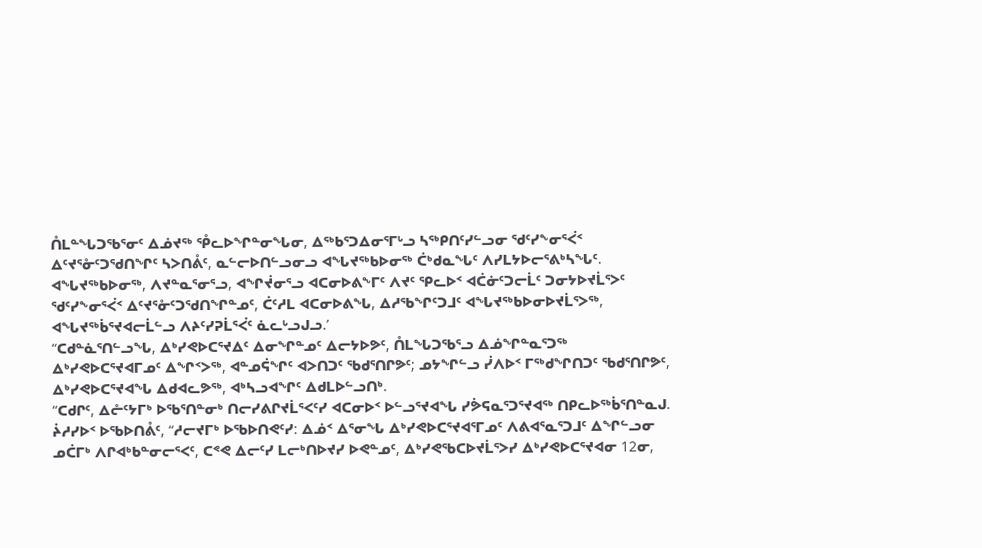ᑍᒪᓐᖓᑐᖃᕐᓂᑦ ᐃᓅᔪᖅ ᕾᓚᐅᖏᓐᓂᖓᓂ, ᐃᖅᑲᕐᑐᐃᓂᕐᒥᒡᓗ ᓴᖅᑭᑎᑦᓯᓪᓗᓂ ᖁᑦᓯᖕᓂᕐᐹᑉ ᐃᑦᔪᕐᓁᑦᑐᖁᑎᖏᑦ ᓴᐳᑎᕔᑦ, ᓇᓪᓕᐅᑎᓪᓗᓂᓗ ᐊᖓᔪᖅᑲᐅᓂᖅ ᑖᒃᑯᓇᖓᑦ ᐱᓯᒪᔭᐅᓕᕐᕕᒃᓴᖓᑦ.
ᐊᖓᔪᖅᑲᐅᓂᖅ, ᐱᔪᓐᓇᕐᓂᕐᓗ, ᐊᖏᔫᓂᕐᓗ ᐊᑕᓂᐅᕕᖕᒥᑦ ᐱᔪᑦ ᕿᓚᐅᑉ ᐊᑖᓃᑦᑐᓕᒫᑦ ᑐᓂᔭᐅᔪᒫᕐᐳᑦ ᖁᑦᓯᖕᓂᕐᐹᑉ ᐃᑦᔪᕐᓁᑦᑐᖁᑎᖏᓐᓄᑦ, ᑖᑦᓱᒪ ᐊᑕᓂᐅᕕᖓ, ᐃᓱᖃᖏᑦᑐᒧᑦ ᐊᖓᔪᖅᑲᐅᓂᐅᔪᒫᕐᐳᖅ, ᐊᖓᔪᖅᑳᕐᔪᐊᓕᒫᓪᓗ ᐱᔨᑦᓯᕈᒫᕐᐹᑦ ᓈᓚᒡᓗᒍᓗ.’
“ᑕᑯᓐᓈᕐᑎᓪᓗᖓ, ᐃᒃᓯᕙᐅᑕᕐᔪᐃᑦ ᐃᓂᖏᓐᓄᑦ ᐃᓕᔭᐅᕗᑦ, ᑍᒪᖓᑐᖃᕐᓗ ᐃᓅᖏᓐᓇᕐᑐᖅ ᐃᒃᓯᕙᐅᑕᕐᔪᐊᒥᓄᑦ ᐃᖏᑉᐳᖅ, ᐊᓐᓄᕌᖏᑦ ᐊᐳᑎᑐᑦ ᖃᑯᕐᑎᒋᕗᑦ; ᓄᔭᖏᓪᓗ ᓰᐱᐅᑉ ᒥᖅᑯᖏᑎᑐᑦ ᖃᑯᕐᑎᒋᕗᑦ, ᐃᒃᓯᕙᐅᑕᕐᔪᐊᖓ ᐃᑯᐊᓚᕗᖅ, ᐊᒃᓴᓗᐊᖏᑦ ᐃᑯᒪᐅᓪᓗᑎᒃ.
“ᑕᑯᒋᑦ, ᐃᓔᑦᔭᒥᒃ ᐅᖃᕐᑎᓐᓂᒃ ᑎᓕᓯᕕᒋᔪᒫᕐᐸᑦᓯ ᐊᑕᓂᐅᑉ ᐅᓪᓗᕐᔪᐊᖓ ᓯᕘᕋᓇᕐᑐᕐᔪᐊᖅ ᑎᑭᓚᐅᖅᑳᕐᑎᓐᓇᒍ.
ᔩᓱᓯᐅᑉ ᐅᖃᐅᑎᕔᑦ, “ᓱᓕᔪᒥᒃ ᐅᖃᐅᑎᕙᑦᓯ: ᐃᓅᑉ ᐃᕐᓂᖓ ᐃᒃᓯᕙᐅᑕᕐᔪᐊᕐᒥᓄᑦ ᐱᕕᐊᕐᓇᕐᑐᒧᑦ ᐃᖏᓪᓗᓂ ᓄᑖᒥᒃ ᐱᒋᐊᒃᑲᓐᓂᓕᕐᐸᑦ, ᑕᕝᕙ ᐃᓕᑦᓯ ᒪᓕᒃᑎᐅᔪᓯ ᐅᕙᓐᓄᑦ, ᐃᒃᓯᕙᖃᑕᐅᔪᒫᕐᐳᓯ ᐃᒃᓯᕙᐅᑕᕐᔪᐊᓂ 12ᓂ,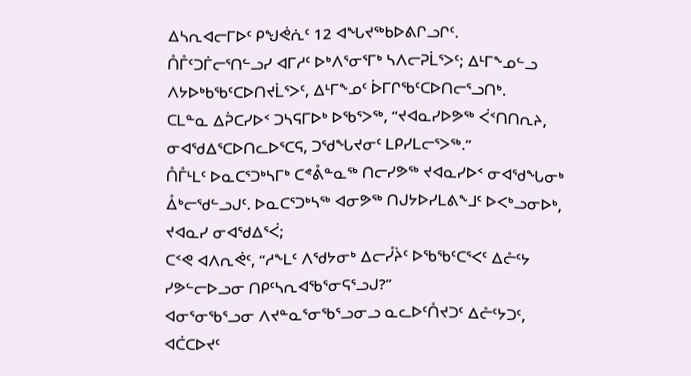ᐃᓴᕆᐊᓕᒥᐅᑦ ᑭᖑᕚᕇᑦ 12 ᐊᖓᔪᖅᑲᐅᕕᒋᓗᒋᑦ.
ᑍᒤᑦᑐᒦᓕᕐᑎᓪᓗᓯ ᐊᒥᓱᑦ ᐅᒃᐱᕐᓂᕐᒥᒃ ᓴᐱᓕᕈᒫᕐᐳᑦ; ᐃᒻᒥᖕᓄᓪᓗ ᐱᔭᐅᒃᑲᖃᑦᑕᐅᑎᔪᒫᕐᐳᑦ, ᐃᒻᒥᖕᓄᑦ ᐆᒥᒋᖃᑦᑕᐅᑎᓕᕐᓗᑎᒃ.
ᑕᒪᓐᓇ ᐃᕉᑕᓯᐅᑉ ᑐᓴᕋᒥᐅᒃ ᐅᖃᕐᐳᖅ, “ᔪᐊᓇᓯᐅᕗᖅ ᐹᑉᑎᑎᕆᔨ, ᓂᐊᖁᐃᕐᑕᐅᑎᓚᐅᕐᑕᕋ, ᑐᖁᖓᔪᓂᑦ ᒪᑭᓯᒪᓕᕐᐳᖅ.”
ᑍᒤᒻᒪᑦ ᐅᓇᑕᕐᑐᒃᓴᒥᒃ ᑕᕝᕔᓐᓇᖅ ᑎᓕᓯᕗᖅ ᔪᐊᓇᓯᐅᑉ ᓂᐊᖁᖓᓂᒃ ᐂᒃᓕᖁᓪᓗᒍᑦ. ᐅᓇᑕᕐᑐᒃᓴᖅ ᐊᓂᕗᖅ ᑎᒍᔭᐅᓯᒪᕕᖕᒧᑦ ᐅᐸᒃᓗᓂᐅᒃ, ᔪᐊᓇᓯ ᓂᐊᖁᐃᕐᐹ;
ᑕᑉᕙ ᐊᐱᕆᕚᑦ, “ᓱᖕᒪᑦ ᐱᖁᔭᓂᒃ ᐃᓕᓮᔩᑦ ᐅᖃᖃᑦᑕᕐᐸᑦ ᐃᓔᑦᔭ ᓯᕗᓪᓕᐅᓗᓂ ᑎᑭᑦᓴᕆᐊᖃᕐᓂᕋᕐᓗᒍ?”
ᐊᓂᕐᓂᖃᕐᓗᓂ ᐱᔪᓐᓇᕐᓂᖃᕐᓗᓂᓗ ᓇᓚᐅᑦᑍᔪᑐᑦ ᐃᓔᑦᔭᑐᑦ, ᐊᑖᑕᐅᔪᑦ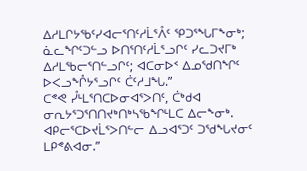ᐃᓱᒪᒋᔭᖃᑦᓯᐊᓕᕐᑎᑦᓱᒫᕐᐰᑦ ᕿᑐᕐᖓᒥᖕᓂᒃ; ᓈᓚᖏᑦᑐᓪᓗ ᐅᑎᕐᑎᑦᓱᒫᕐᓗᒋᑦ ᓯᓚᑐᔪᒥᒃ ᐃᓱᒪᖃᓕᕐᑎᓪᓗᒋᑦ; ᐊᑕᓂᐅᑉ ᐃᓄᖁᑎᖏᑦ ᐅᐸᓗᖕᒊᔭᕐᓗᒋᑦ ᑖᑦᓱᒧᖓ.”
ᑕᕝᕙ ᓮᒻᒪᕐᑎᑕᐅᓂᐊᕐᐳᑎᑦ, ᑖᒃᑯᐊ ᓂᕆᔭᕐᑐᕐᑎᑎᔪᒃᑎᒃᓴᖃᖏᒻᒪᑕ ᐃᓕᖕᓂᒃ. ᐊᑭᓕᕐᑕᐅᔪᒫᕐᐳᑎᓪᓕ ᐃᓗᐊᕐᑐᑦ ᑐᖁᖓᔪᓂᑦ ᒪᑭᕝᕕᐊᓂ.”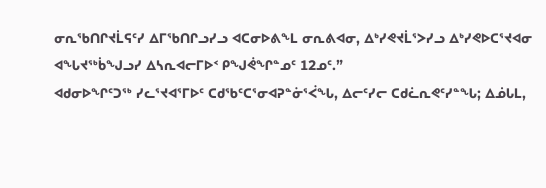ᓂᕆᖃᑎᒋᔪᒫᕋᑦᓯ ᐃᒥᖃᑎᒋᓗᓯᓗ ᐊᑕᓂᐅᕕᖕᒪ ᓂᕆᕕᐊᓂ, ᐃᒃᓯᕙᔪᒫᕐᐳᓯᓗ ᐃᒃᓯᕙᐅᑕᕐᔪᐊᓂ ᐊᖓᔪᖅᑳᖑᓗᓯ ᐃᓴᕆᐊᓕᒥᐅᑉ ᑭᖑᕚᖏᓐᓄᑦ 12ᓄᑦ.”
ᐊᑯᓂᐅᖏᑦᑐᖅ ᓯᓚᕐᔪᐊᕐᒥᐅᑦ ᑕᑯᖃᑦᑕᕐᓂᐊᕈᓐᓃᕐᐹᖓ, ᐃᓕᑦᓯᓕ ᑕᑯᓛᕆᕙᑦᓯᓐᖓ; ᐃᓅᒐᒪ,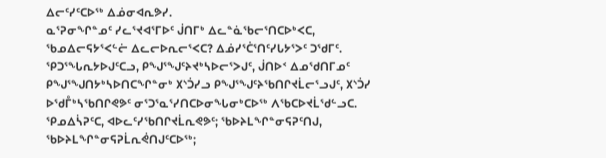ᐃᓕᑦᓯᑦᑕᐅᖅ ᐃᓅᓂᐊᕆᕗᓯ.
ᓇᕐᕈᓂᖏᓐᓄᑦ ᓯᓚᕐᔪᐊᕐᒥᐅᑦ ᒎᑎᒥᒃ ᐃᓚᓐᓈᖃᓕᕐᑎᑕᐅᒃᐸᑕ, ᖃᓄᐃᓕᕋᔭᕐᐸᓪᓖ ᐃᓚᓕᐅᕆᓕᕐᐸᑕ? ᐃᓅᓯᕐᑖᕐᑎᑦᓯᒐᔭᕐᐳᑦ ᑐᖁᒥᑦ.
ᕿᑐᕐᖓᕆᔭᐅᒍᑦᑕᓗ, ᑭᖑᕐᖑᑦᔨᔪᒃᓴᐅᓕᕐᐳᒍᑦ, ᒎᑎᐅᑉ ᐃᓄᖁᑎᒥᓄᑦ ᑭᖑᕐᖑᑎᔭᒃᓴᐅᑎᑕᖏᓐᓂᒃ ᙭ᔅᑑᓯᓗ ᑭᖑᕐᖑᑦᔨᖃᑎᒋᔪᒫᓕᕐᓗᒍᑦ, ᙭ᔅᑑᓯ ᐅᖁᒤᒃᓴᖃᑎᒋᕙᕗᑦ ᓂᕐᑐᕐᓇᕐᓯᑎᑕᐅᓂᖓᓂᒃᑕᐅᖅ ᐱᖃᑕᐅᔪᒫᖁᓪᓗᑕ.
ᕿᓄᐃᓵᕈᑦᑕ, ᐊᐅᓚᑦᓯᖃᑎᒋᔪᒫᕆᕙᕗᑦ; ᖃᐅᔨᒪᖏᓐᓂᕋᕈᑦᑎᒍ, ᖃᐅᔨᒪᖏᓐᓂᕋᕈᒫᕆᕚᑎᒍᑦᑕᐅᖅ;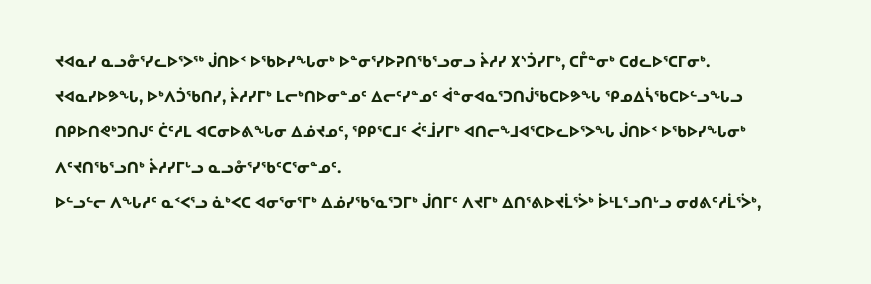ᔪᐊᓇᓯ ᓇᓗᓁᕐᓯᓚᐅᕐᐳᖅ ᒎᑎᐅᑉ ᐅᖃᐅᓯᖓᓂᒃ ᐅᓐᓂᕐᓯᐅᕈᑎᖃᕐᓗᓂᓗ ᔩᓱᓯ ᙭ᔅᑑᓯᒥᒃ, ᑕᒤᓐᓂᒃ ᑕᑯᓚᐅᕐᑕᒥᓂᒃ.
ᔪᐊᓇᓯᐅᕗᖓ, ᐅᒃᐱᑑᖃᑎᓯ, ᔩᓱᓯᒥᒃ ᒪᓕᒃᑎᐅᓂᓐᓄᑦ ᐃᓕᑦᓯᓐᓄᑦ ᐋᓐᓂᐊᓇᕐᑐᑎᒎᖃᑕᐅᕗᖓ ᕿᓄᐃᓵᖃᑕᐅᓪᓗᖓᓗ ᑎᑭᐅᑎᕙᒃᑐᑎᒍᑦ ᑖᑦᓱᒪ ᐊᑕᓂᐅᕕᖓᓂ ᐃᓅᔪᓄᑦ, ᕿᑭᕐᑕᒧᑦ ᐹᑦᒨᓯᒥᒃ ᐊᑎᓕᖕᒧᐊᕐᑕᐅᓚᐅᕐᐳᖓ ᒎᑎᐅᑉ ᐅᖃᐅᓯᖓᓂᒃ ᐱᑦᔪᑎᖃᕐᓗᑎᒃ ᔩᓱᓯᒥᒡᓗ ᓇᓗᓁᕐᓯᖃᑦᑕᕐᓂᓐᓄᑦ.
ᐅᓪᓗᓪᓕ ᐱᖓᓱᑦ ᓇᑉᐸᕐᓗ ᓈᒃᐸᑕ ᐊᓂᕐᓂᕐᒥᒃ ᐃᓅᓯᖃᕐᓇᕐᑐᒥᒃ ᒎᑎᒥᑦ ᐱᔪᒥᒃ ᐃᑎᕐᕕᐅᔪᒫᕐᐴᒃ ᐆᒻᒪᕐᓗᑎᒡᓗ ᓂᑯᕕᑦᓱᒫᕐᐴᒃ,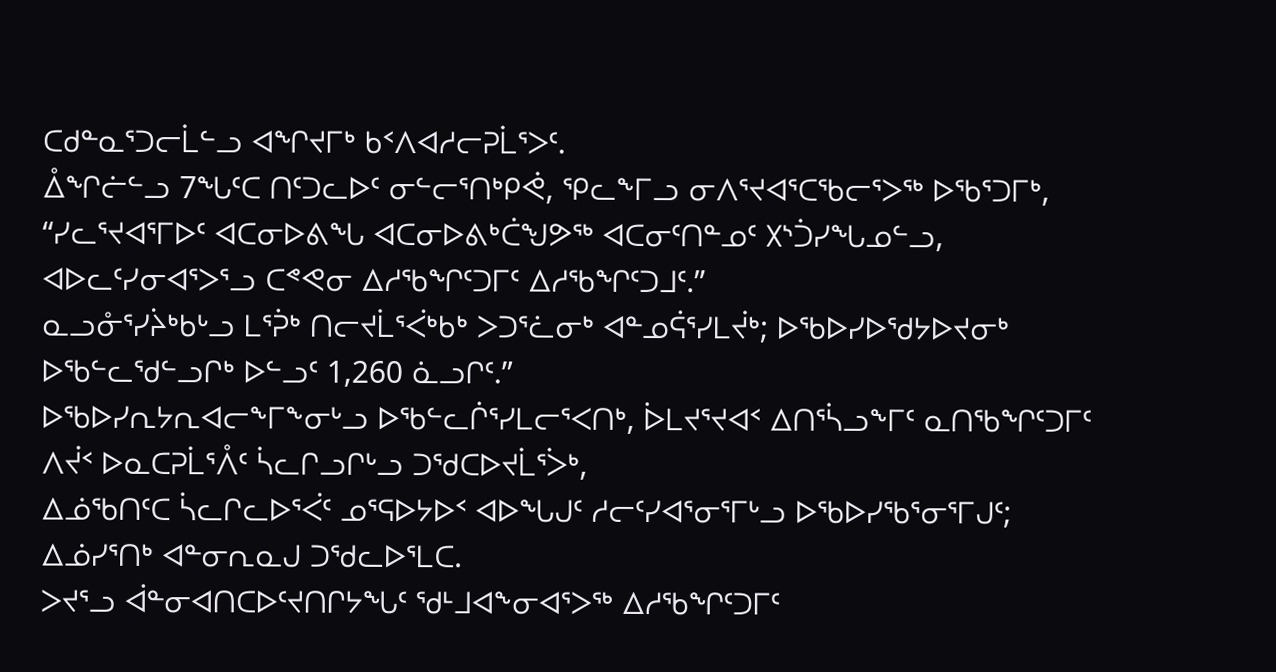ᑕᑯᓐᓇᕐᑐᓕᒫᓪᓗ ᐊᖏᔪᒥᒃ ᑲᑉᐱᐊᓱᓕᕈᒫᕐᐳᑦ.
ᐂᖏᓖᓪᓗ 7ᖓᑦᑕ ᑎᑦᑐᓚᐅᑦ ᓂᓪᓕᕐᑎᒃᑭᕚ, ᕿᓚᖕᒥᓗ ᓂᐱᕐᔪᐊᕐᑕᖃᓕᕐᐳᖅ ᐅᖃᕐᑐᒥᒃ, “ᓯᓚᕐᔪᐊᕐᒥᐅᑦ ᐊᑕᓂᐅᕕᖓ ᐊᑕᓂᐅᕕᒃᑖᖑᕗᖅ ᐊᑕᓂᑦᑎᓐᓄᑦ ᙭ᔅᑑᓯᖓᓄᓪᓗ, ᐊᐅᓚᑦᓯᓂᐊᕐᐳᕐᓗ ᑕᕝᕙᓂ ᐃᓱᖃᖏᑦᑐᒥᑦ ᐃᓱᖃᖏᑦᑐᒧᑦ.”
ᓇᓗᓁᕐᓯᔩᒃᑲᒡᓗ ᒪᕐᕉᒃ ᑎᓕᔪᒫᕐᐹᒃᑲᒃ ᐳᑐᕐᓛᓂᒃ ᐊᓐᓄᕌᕐᓯᒪᔫᒃ; ᐅᖃᐅᓯᐅᖁᔭᐅᔪᓂᒃ ᐅᖃᓪᓚᖁᓪᓗᒋᒃ ᐅᓪᓗᑦ 1,260 ᓈᓗᒋᑦ.”
ᐅᖃᐅᓯᕆᔭᕆᐊᓕᖕᒥᖕᓂᒡᓗ ᐅᖃᓪᓚᒌᕐᓯᒪᓕᕐᐸᑎᒃ, ᐆᒪᔪᕐᔪᐊᑉ ᐃᑎᕐᓵᓗᖕᒥᑦ ᓇᑎᖃᖏᑦᑐᒥᑦ ᐱᔫᑉ ᐅᓇᑕᕈᒫᕐᐰᑦ ᓵᓚᒋᓗᒋᒡᓗ ᑐᖁᑕᐅᔪᒫᕐᐴᒃ,
ᐃᓅᖃᑎᑦᑕ ᓵᓚᒋᓚᐅᕐᐹᑦ ᓄᕐᕋᐅᔭᐅᑉ ᐊᐅᖓᒍᑦ ᓱᓕᑦᓯᐊᕐᓂᕐᒥᒡᓗ ᐅᖃᐅᓯᖃᕐᓂᕐᒥᒍᑦ; ᐃᓅᓯᕐᑎᒃ ᐊᓐᓂᕆᓇᒍ ᑐᖁᓚᐅᕐᒪᑕ.
ᐳᔪᕐᓗ ᐋᓐᓂᐊᑎᑕᐅᑦᔪᑎᒋᔭᖓᑦ ᖁᒻᒧᐊᖕᓂᐊᕐᐳᖅ ᐃᓱᖃᖏᑦᑐᒥᑦ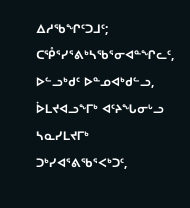ᐃᓱᖃᖏᑦᑐᒧᑦ; ᑕᕾᕐᓯᕐᕕᒃᓴᖃᕐᓂᐊᓐᖏᓚᑦ, ᐅᓪᓗᒃᑯᑦ ᐅᓐᓄᐊᒃᑯᓪᓗ, ᐆᒪᔪᐊᓗᖕᒥᒃ ᐊᑦᔨᖓᓂᒡᓗ ᓴᓇᓯᒪᔪᒥᒃ ᑐᒃᓯᐊᕐᕕᖃᕐᐸᒃᑐᑦ,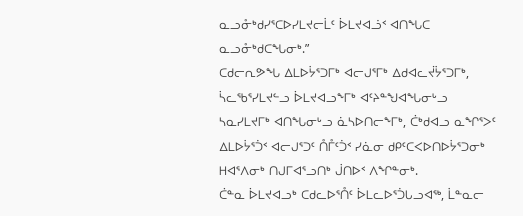ᓇᓗᓁᒃᑯᓯᕐᑕᐅᓯᒪᔪᓕᒫᑦ ᐆᒪᔪᐊᓘᑉ ᐊᑎᖓᑕ ᓇᓗᓁᒃᑯᑕᖓᓂᒃ.”
ᑕᑯᓕᕆᕗᖓ ᐃᒪᐅᔮᕐᑐᒥᒃ ᐊᓕᒍᕐᒥᒃ ᐃᑯᐊᓚᔫᔮᕐᑐᒥᒃ, ᓵᓚᖃᕐᓯᒪᔪᓪᓗ ᐆᒪᔪᐊᓗᖕᒥᒃ ᐊᑦᔨᓐᖑᐊᖓᓂᒡᓗ ᓴᓇᓯᒪᔪᒥᒃ ᐊᑎᖓᓂᒡᓗ ᓈᓴᐅᑎᓕᖕᒥᒃ, ᑖᒃᑯᐊᓗ ᓇᖏᕐᐳᑦ ᐃᒪᐅᔮᕐᑑᑉ ᐊᓕᒍᕐᑐᑦ ᑍᒤᑦᑑᑉ ᓯᓈᓂ ᑯᑭᑦᑕᐸᐅᑎᐅᔮᕐᑐᓂᒃ ᕼᐊᕐᐱᓂᒃ ᑎᒍᒥᐊᕐᓗᑎᒃ ᒎᑎᐅᑉ ᐱᖏᓐᓂᒃ.
ᑖᓐᓇ ᐆᒪᔪᐊᓗᒃ ᑕᑯᓚᐅᕐᑍᑦ ᐆᒪᓚᐅᕐᑑᒐᓗᐊᖅ, ᒫᓐᓇᓕ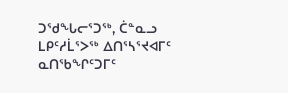ᑐᖁᖓᓕᕐᑐᖅ, ᑖᓐᓇᓗ ᒪᑭᑦᓱᒫᕐᐳᖅ ᐃᑎᕐᓴᕐᔪᐊᒥᑦ ᓇᑎᖃᖏᑦᑐᒥᑦ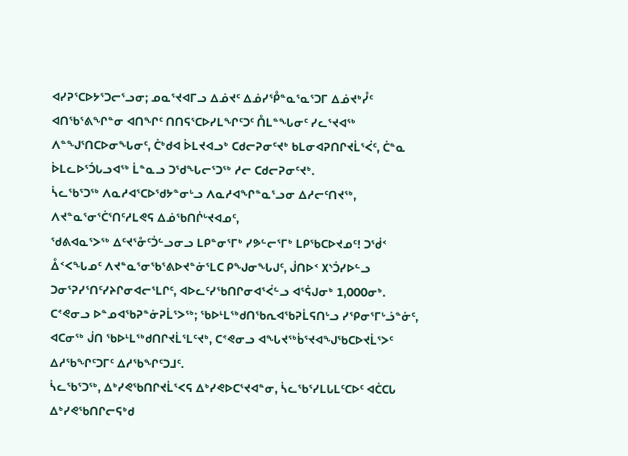ᐊᓯᕈᕐᑕᐅᔭᕐᑐᓕᕐᓗᓂ; ᓄᓇᕐᔪᐊᒥᓗ ᐃᓅᔪᑦ ᐃᓅᓯᕾᓐᓇᕐᓇᕐᑐᒥ ᐃᓅᔪᒃᓮᑦ ᐊᑎᖃᕐᕕᖏᓐᓂ ᐊᑎᖏᑦ ᑎᑎᕋᕐᑕᐅᓯᒪᖏᑦᑐᑦ ᑍᒪᓐᖓᓂᑦ ᓯᓚᕐᔪᐊᖅ ᐱᓐᖑᕐᑎᑕᐅᓂᖓᓂᑦ, ᑖᒃᑯᐊ ᐆᒪᔪᐊᓗᒃ ᑕᑯᓕᕈᓂᑦᔪᒃ ᑲᒪᓂᐊᕈᑎᒋᔪᒫᕐᐹᑦ, ᑖᓐᓇ ᐆᒪᓚᐅᕐᑑᒐᓗᐊᖅ ᒫᓐᓇᓗ ᑐᖁᖓᓕᕐᑐᖅ ᓱᓕ ᑕᑯᓕᕈᓂᑦᔪᒃ.
ᓵᓚᖃᕐᑐᖅ ᐱᓇᓱᐊᕐᑕᐅᖁᔭᓐᓂᒡᓗ ᐱᓇᓱᐊᖏᓐᓇᕐᓗᓂ ᐃᓱᓕᑦᑎᔪᖅ, ᐱᔪᓐᓇᕐᓂᕐᑖᕐᑎᑦᓱᒪᕙᕋ ᐃᓅᖃᑎᒌᒡᔪᐊᓄᑦ,
ᖁᕕᐊᓇᕐᐳᖅ ᐃᑦᔪᕐᓁᑦᑑᓪᓗᓂᓗ ᒪᑭᓐᓂᕐᒥᒃ ᓯᕗᓪᓕᕐᒥᒃ ᒪᑭᖃᑕᐅᔪᓄᑦ! ᑐᖂᑉ ᐂᑉᐸᖓᓄᑦ ᐱᔪᓐᓇᕐᓂᖃᕐᕕᐅᔪᓐᓃᕐᒪᑕ ᑭᖑᓂᖓᒍᑦ, ᒎᑎᐅᑉ ᙭ᔅᑑᓯᐅᓪᓗ ᑐᓂᕐᕈᓯᕐᑎᑦᓯᔨᒋᓂᐊᓕᕐᒪᒋᑦ, ᐊᐅᓚᑦᓯᖃᑎᒋᓂᐊᕐᐹᓪᓗ ᐊᕐᕌᒍᓂᒃ 1,000ᓂᒃ.
ᑕᕝᕙᓂᓗ ᐅᓐᓄᐊᖃᕈᓐᓃᕈᒫᕐᐳᖅ; ᖃᐅᒻᒪᖅᑯᑎᖃᕆᐊᖃᕈᒫᕋᑎᒡᓗ ᓯᕿᓂᕐᒥᒡᓘᓐᓃᑦ, ᐊᑕᓂᖅ ᒎᑎ ᖃᐅᒻᒪᖅᑯᑎᒋᔪᒫᕐᒪᑦᔪᒃ, ᑕᕝᕙᓂᓗ ᐊᖓᔪᖅᑳᕐᔪᐊᖑᖃᑕᐅᔪᒫᕐᐳᑦ ᐃᓱᖃᖏᑦᑐᒥᑦ ᐃᓱᖃᖏᑦᑐᒧᑦ.
ᓵᓚᖃᕐᑐᖅ, ᐃᒃᓯᕙᖃᑎᒋᔪᒫᕐᐸᕋ ᐃᒃᓯᕙᐅᑕᕐᔪᐊᓐᓂ, ᓵᓚᖃᕐᓯᒪᒐᒪᑦᑕᐅᑦ ᐊᑖᑕᒐ ᐃᒃᓯᕙᖃᑎᒋᓕᕋᒃᑯ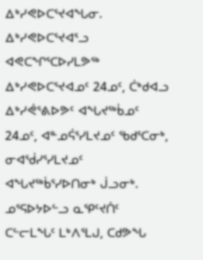ᐃᒃᓯᕙᐅᑕᕐᔪᐊᖓᓂ.
ᐃᒃᓯᕙᐅᑕᕐᔪᐊᕐᓗ ᐊᕙᑕᖏᕐᑕᐅᓯᒪᕗᖅ ᐃᒃᓯᕙᐅᑕᕐᔪᐊᓄᑦ 24ᓄᑦ, ᑖᒃᑯᐊᓗ ᐃᒃᓯᕚᕐᕕᐅᕗᑦ ᐊᖓᔪᖅᑳᓄᑦ 24ᓄᑦ, ᐊᓐᓄᕌᕐᓯᒪᔪᓄᑦ ᖃᑯᕐᑕᓂᒃ, ᓂᐊᖂᓯᕐᓯᒪᔪᓄᑦ ᐊᖓᔪᖅᑳᕐᓯᐅᑎᓂᒃ ᒎᓗᓂᒃ.
ᓄᕐᕋᐅᔭᐅᓪᓗ ᓇᕿᑦᔪᑏᑦ ᑕᓪᓕᒪᖓᑦ ᒪᒃᐱᕐᒪᒍ, ᑕᑯᕗᖓ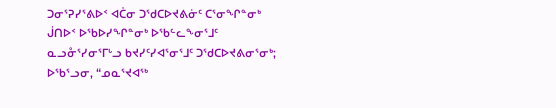ᑐᓂᕐᕈᓯᕐᕕᐅᑉ ᐊᑖᓂ ᑐᖁᑕᐅᔪᕕᓃᑦ ᑕᕐᓂᖏᓐᓂᒃ ᒎᑎᐅᑉ ᐅᖃᐅᓯᖏᓐᓂᒃ ᐅᖃᓪᓚᖕᓂᕐᒧᑦ ᓇᓗᓁᕐᓯᓂᕐᒥᒡᓗ ᑲᔪᓯᑦᓯᐊᕐᓂᕐᒧᑦ ᑐᖁᑕᐅᔪᕕᓂᕐᓂᒃ;
ᐅᖃᕐᓗᓂ, “ᓄᓇᕐᔪᐊᖅ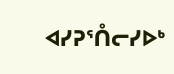ᐊᓯᕈᕐᑍᓕᓯᐅᒃ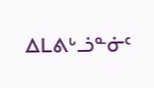ᐃᒪᕕᒡᓘᓐᓃᑦ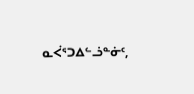ᓇᐹᕐᑐᐃᓪᓘᓐᓃᑦ,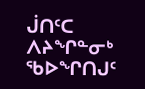ᒎᑎᑦᑕ ᐱᔨᖏᓐᓂᒃ ᖃᐅᖏᑎᒍᑦ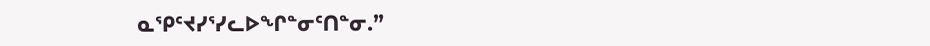ᓇᕿᑦᔪᓯᕐᓯᓚᐅᖏᓐᓂᑦᑎᓐᓂ.”